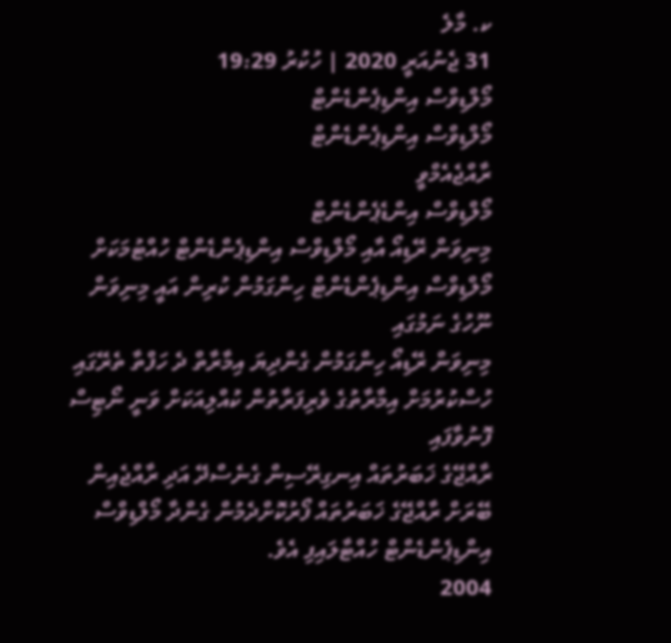ކ. މާލެ
31 ޖެނުއަރީ 2020 | ހުކުރު 19:29
މޯލްޑިވްސް އިންޑިޕެންޑެންޓް
މޯލްޑިވްސް އިންޑިޕެންޑެންޓް
ރާއްޖެއެމްވީ
މޯލްޑިވްސް އިންޑެޕެންޑެންޓް
މިނިވަން ރޭޑިއޯ އާއި މޯލްޑިވްސް އިންޑިޕެންޑެންޓް ހުއްޓުމަކަށް
މޯލްޑިވްސް އިންޑިޕެންޑެންޓް ހިންގަމުން ކުރިން އައީ މިނިވަން ނޫހުގެ ނަމުގައި
މިނިވަން ރޭޑިއޯ ހިންގަމުން ގެންދިޔަ އިމާރާތް ދެ ހަފްތާ ތެރޭގައި ހުސްކުރުމަށް އިމާރާތުގެ ވެރިފަރާތުން ކުއްލިއަކަށް ވަނީ ނޯޓިސް ފޮނުވާފައި
ރާއްޖޭގެ ޚަބަރުތައް އިނގިރޭސިން ގެނެސްދޭ އަދި ރާއްޖެއިން ބޭރަށް ރާއްޖޭގެ ޚަބަރުތައް ފޯރުކޮށްދެމުން ގެންދާ މޯލްޑިވްސް އިންޑިޕެންޑެންޓް ހުއްޓާލައިފި އެވެ.
2004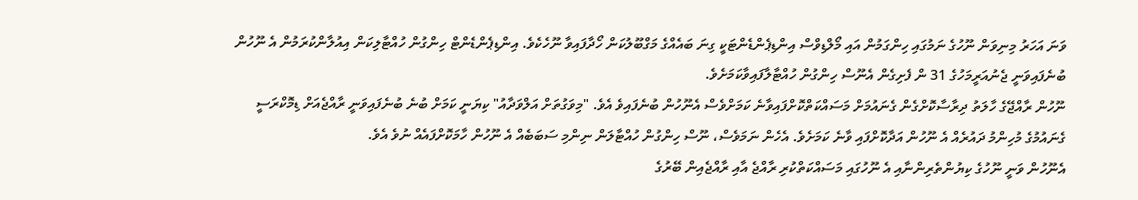ވަނަ އަހަރު މިނިވަން ނޫހުގެ ނަމުގައި ހިންގަމުން އައި މޯލްޑިވްސް އިންޑިޕެންޑެންޓަކީ ގިނަ ބައެއްގެ މަގްބޫލުކަން ހޯދާފައިވާ ނޫހެކެވެ. އިންޑިޕެންޑެންޓް ހިންގުން ހުއްޓާލިކަން އިއުލާންކުރަމުން އެ ނޫހުން ބުނެފައިވަނީ ޖެނުއަރީމަހުގެ 31 ން ފެށިގެން އެނޫސް ހިންގުން ހުއްޓާލާފައިވާކަމަށެވެ.
ނޫހުން ރާއްޖޭގެ ހާލަތު ދިރާސާކޮށްގެން ގެނައުމަށް މަސައްކަތްކޮށްފައިވާނެ ކަމަށްވެސް އެނޫހުން ބުނެފައިވެ އެވެ. "މިވަގުތަށް އަލްވަދާއު" ކިޔަނީ ކަމަށް ބުނެ ބުނެފައިވަނީ ރާއްޖެއަށް ޑިމޮކްރަސީ ގެނައުމުގެ މުހިންމު ދައުރެއް އެ ނޫހުން އަދާކޮށްފައި ވާނެ ކަމަށެވެ. އެހެން ނަމަވެސް، ނޫސް ހިންގުން ހުއްޓާލަން ނިންމި ސަބަބެއް އެ ނޫހުން ހާމަކޮށްފައެއް ނުވެ އެވެ.
އެނޫހުން ވަނީ ނޫހުގެ ކިޔުންތެރިންނާއި އެ ނޫހުގައި މަސައްކަތްކުރި ރާއްޖެ އާއި ރާއްޖެއިން ބޭރުގެ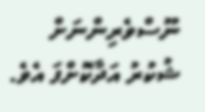ނޫސްވެރިންނަށް ޝުކުރު އަދާކޮށްފަ އެވެ.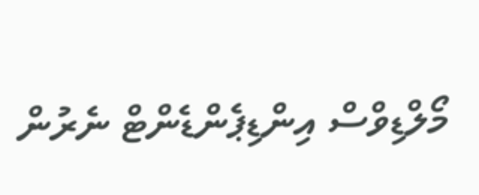މޯލްޑިވްސް އިންޑިޕެންޑެންޓް ނެރުން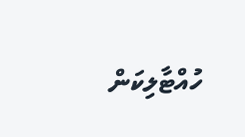ހުއްޓާލިކަން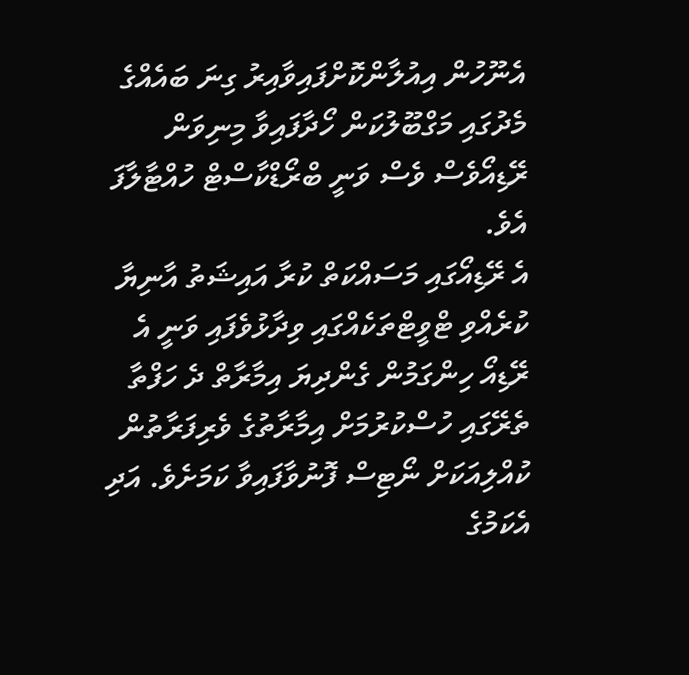އެނޫހުން އިއުލާންކޮށްފައިވާއިރު ގިނަ ބައެއްގެ މެދުގައި މަގްބޫލުކަން ހޯދާފައިވާ މިނިވަން ރޭޑިއޯވެސް ވެސް ވަނީ ބްރޯޑްކާސްޓް ހުއްޓާލާފަ އެވެ.
އެ ރޭޑިއޯގައި މަސައްކަތް ކުރާ އައިޝަތު އާނިޔާ ކުރެއްވި ޓްވީޓްތަކެއްގައި ވިދާޅުވެފައި ވަނީ އެ ރޭޑިއޯ ހިންގަމުން ގެންދިޔަ އިމާރާތް ދެ ހަފްތާ ތެރޭގައި ހުސްކުރުމަށް އިމާރާތުގެ ވެރިފަރާތުން ކުއްލިއަކަށް ނޯޓިސް ފޮނުވާފައިވާ ކަމަށެވެ. އަދި އެކަމުގެ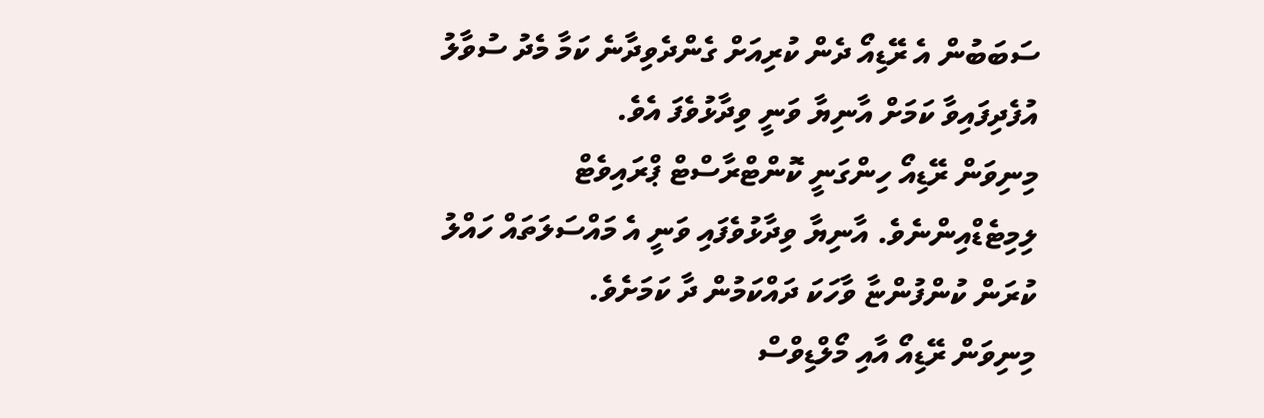ސަބަބުން އެ ރޭޑިއޯ ދެން ކުރިއަށް ގެންދެވިދާނެ ކަމާ މެދު ސުވާލު އުފެދިފައިވާ ކަމަށް އާނިޔާ ވަނީ ވިދާޅުވެފަ އެވެ.
މިނިވަން ރޭޑިއޯ ހިންގަނީ ކޮންޓްރާސްޓް ޕްރައިވެޓް ލިމިޓެޑްއިންނެވެ. އާނިޔާ ވިދާޅުވެފައި ވަނީ އެ މައްސަލަތައް ހައްލު ކުރަން ކުންފުންޏާ ވާހަކަ ދައްކަމުން ދާ ކަމަށެވެ.
މިނިވަން ރޭޑިއޯ އާއި މޯލްޑިވްސް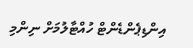އިންޑިޕެންޑެންޓް ހުއްޓާލުމަށް ނިންމި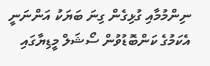ނިންމުމާއި ގުޅިގެން ގިނަ ބަޔަކު އަންނަނީ އެކަމުގެ ކަންބޮޑުވުން ސޯޝަލް މީޑިޔާގައި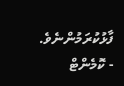ފާޅުކުރަމުންނެވެ.
- ކޮމެންޓް